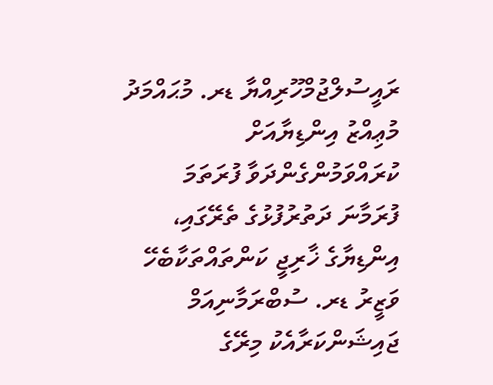ރައީސުލްޖުމްހޫރިއްޔާ ޑރ. މުޙައްމަދު މުޢިއްޒު އިންޑިޔާއަށް ކުރައްވަމުންގެންދަވާ ފުރަތަމަ ފުރަމާނަ ދަތުރުފުޅުގެ ތެރޭގައި، އިންޑިޔާގެ ޚާރިޖީ ކަންތައްތަކާބެހޭ ވަޒީރު ޑރ. ސުބްރަމާނިއަމް ޖައިޝަންކަރާއެކު މިރޭގެ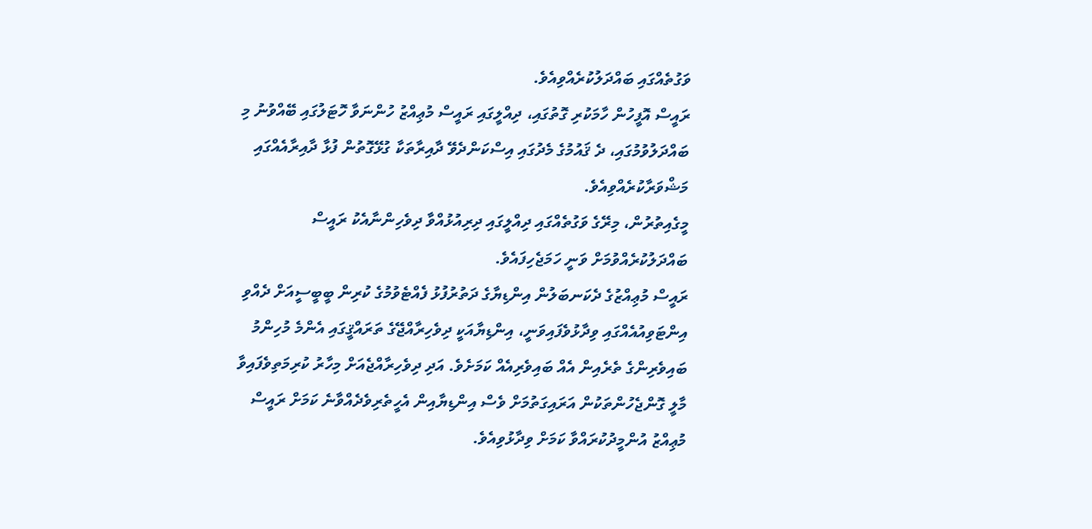ވަގުތެއްގައި ބައްދަލުކުރެއްވިއެވެ.
ރައީސް އޮފީހުން ހާމަކުރި ގޮތުގައި، ދިއްލީގައި ރައީސް މުޢިއްޒު ހުންނަވާ ހޮޓަލުގައި ބޭއްވުނު މި ބައްދަލުވުމުގައި، ދެ ޤައުމުގެ މެދުގައި އިސްކަންދެވޭ ދާއިރާތަކާ ގުޅޭގޮތުން ފުޅާ ދާއިރާއެއްގައި މަޝްވަރާކުރެއްވިއެވެ.
މީގެއިތުރުން، މިރޭގެ ވަގުތެއްގައި ދިއްލީގައި ދިރިއުޅުއްވާ ދިވެހިންނާއެކު ރައީސް ބައްދަލުކުރެއްވުމަށް ވަނީ ހަމަޖެހިފައެވެ.
ރައީސް މުޢިއްޒުގެ ދެކަނބަލުން އިންޑިޔާގެ ދަތުރުފުޅު ފެއްޓެވުމުގެ ކުރިން ބީބީސީއަށް ދެއްވި އިންޓަވިއުއެއްގައި ވިދާޅުވެފައިވަނީ، އިންޑިޔާއަކީ ދިވެހިރާއްޖޭގެ ތަރައްޤީގައި އެންމެ މުހިންމު ބައިވެރިންގެ ތެރެއިން އެއް ބައިވެރިއެއް ކަމަށެވެ. އަދި ދިވެހިރާއްޖެއަށް މިހާރު ކުރިމަތިވެފައިވާ މާލީ ގޮންޖެހުންތަކުން އަރައިގަތުމަށް ވެސް އިންޑިޔާއިން އެހީތެރިވެދެއްވާނެ ކަމަށް ރައީސް މުޢިއްޒު އުންމީދުކުރައްވާ ކަމަށް ވިދާޅުވިއެވެ.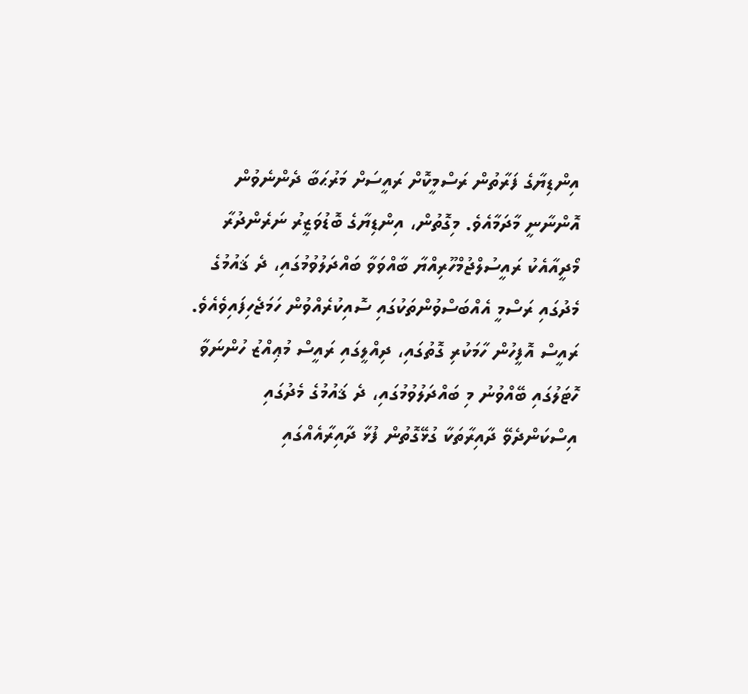އިންޑިޔާގެ ފަރާތުން ރަސްމީކޮށް ރައީސަށް މަރުޙަބާ ދެންނެވުން އޮންނާނީ މާދަމާއެވެ. މިގޮތުން، އިންޑިޔާގެ ބޮޑުވަޒީރު ނަރެންދުރާ މޯދީއާއެކު ރައީސުލްޖުމްހޫރިއްޔާ ބާއްވަވާ ބައްދަލުވުމުގައި، ދެ ޤައުމުގެ މެދުގައި ރަސްމީ އެއްބަސްވުންތަކުގައި ސޮއިކުރެއްވުން ހަމަޖެހިފައިވެއެވެ.
ރައީސް އޮފީހުން ހާމަކުރި ގޮތުގައި، ދިއްލީގައި ރައީސް މުޢިއްޒު ހުންނަވާ ހޮޓަލުގައި ބޭއްވުނު މި ބައްދަލުވުމުގައި، ދެ ޤައުމުގެ މެދުގައި އިސްކަންދެވޭ ދާއިރާތަކާ ގުޅޭގޮތުން ފުޅާ ދާއިރާއެއްގައި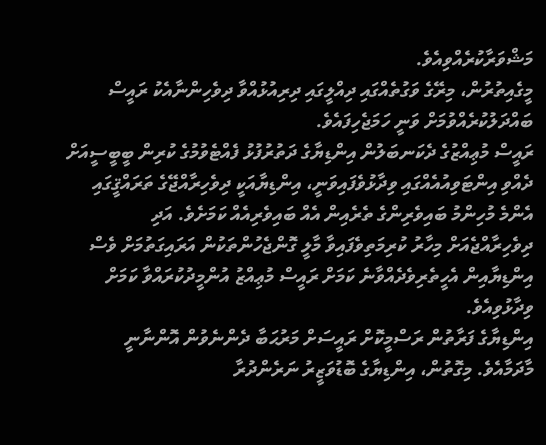މަޝްވަރާކުރެއްވިއެވެ.
މީގެއިތުރުން، މިރޭގެ ވަގުތެއްގައި ދިއްލީގައި ދިރިއުޅުއްވާ ދިވެހިންނާއެކު ރައީސް ބައްދަލުކުރެއްވުމަށް ވަނީ ހަމަޖެހިފައެވެ.
ރައީސް މުޢިއްޒުގެ ދެކަނބަލުން އިންޑިޔާގެ ދަތުރުފުޅު ފެއްޓެވުމުގެ ކުރިން ބީބީސީއަށް ދެއްވި އިންޓަވިއުއެއްގައި ވިދާޅުވެފައިވަނީ، އިންޑިޔާއަކީ ދިވެހިރާއްޖޭގެ ތަރައްޤީގައި އެންމެ މުހިންމު ބައިވެރިންގެ ތެރެއިން އެއް ބައިވެރިއެއް ކަމަށެވެ. އަދި ދިވެހިރާއްޖެއަށް މިހާރު ކުރިމަތިވެފައިވާ މާލީ ގޮންޖެހުންތަކުން އަރައިގަތުމަށް ވެސް އިންޑިޔާއިން އެހީތެރިވެދެއްވާނެ ކަމަށް ރައީސް މުޢިއްޒު އުންމީދުކުރައްވާ ކަމަށް ވިދާޅުވިއެވެ.
އިންޑިޔާގެ ފަރާތުން ރަސްމީކޮށް ރައީސަށް މަރުޙަބާ ދެންނެވުން އޮންނާނީ މާދަމާއެވެ. މިގޮތުން، އިންޑިޔާގެ ބޮޑުވަޒީރު ނަރެންދުރާ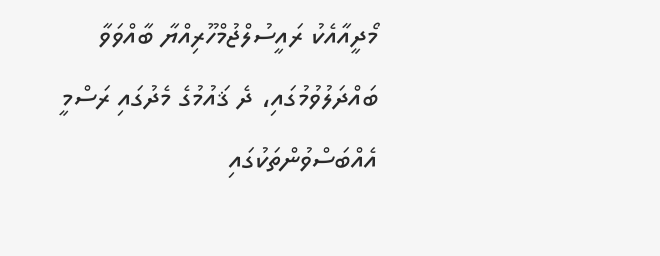މޯދީއާއެކު ރައީސުލްޖުމްހޫރިއްޔާ ބާއްވަވާ ބައްދަލުވުމުގައި، ދެ ޤައުމުގެ މެދުގައި ރަސްމީ އެއްބަސްވުންތަކުގައި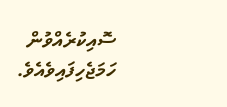ސޮއިކުރެއްވުން ހަމަޖެހިފައިވެއެވެ.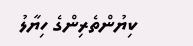ކިޔުންތެރިންގެ ހިޔާލު